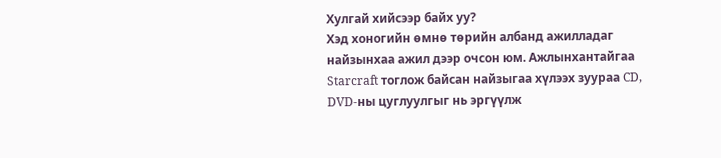Хулгай хийсээр байх уу?
Хэд хоногийн өмнө төрийн албанд ажилладаг найзынхаа ажил дээр очсон юм. Ажлынхантайгаа Starcraft тоглож байсан найзыгаа хүлээх зуураа CD, DVD-ны цуглуулгыг нь эргүүлж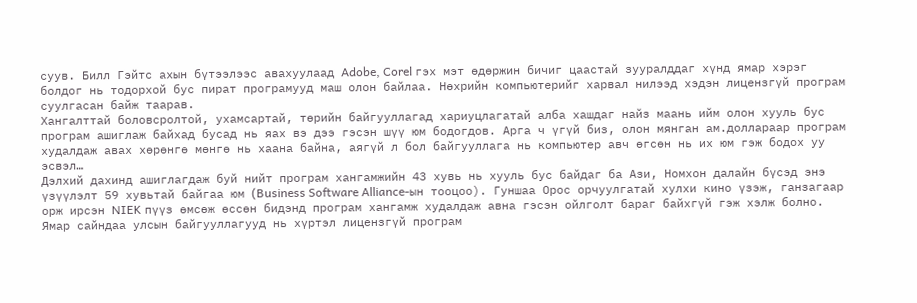суув. Билл Гэйтс ахын бүтээлээс авахуулаад Adobe, Corel гэх мэт өдөржин бичиг цаастай зууралддаг хүнд ямар хэрэг болдог нь тодорхой бус пират програмууд маш олон байлаа. Нөхрийн компьютерийг харвал нилээд хэдэн лицензгүй програм суулгасан байж таарав.
Хангалттай боловсролтой, ухамсартай, төрийн байгууллагад хариуцлагатай алба хашдаг найз маань ийм олон хууль бус програм ашиглаж байхад бусад нь яах вэ дээ гэсэн шүү юм бодогдов. Арга ч үгүй биз, олон мянган ам.доллараар програм худалдаж авах хөрөнгө мөнгө нь хаана байна, аягүй л бол байгууллага нь компьютер авч өгсөн нь их юм гэж бодох уу эсвэл…
Дэлхий дахинд ашиглагдаж буй нийт програм хангамжийн 43 хувь нь хууль бус байдаг ба Ази, Номхон далайн бүсэд энэ үзүүлэлт 59 хувьтай байгаа юм (Business Software Alliance-ын тооцоо). Гуншаа Орос орчуулгатай хулхи кино үзэж, ганзагаар орж ирсэн NIEK пүүз өмсөж өссөн бидэнд програм хангамж худалдаж авна гэсэн ойлголт бараг байхгүй гэж хэлж болно. Ямар сайндаа улсын байгууллагууд нь хүртэл лицензгүй програм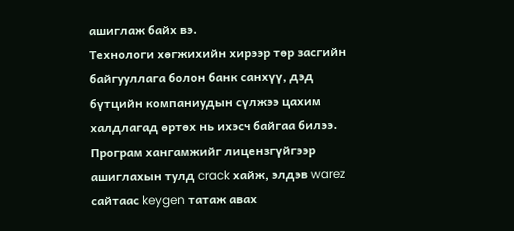ашиглаж байх вэ.
Технологи хөгжихийн хирээр төр засгийн байгууллага болон банк санхүү, дэд бүтцийн компаниудын сүлжээ цахим халдлагад өртөх нь ихэсч байгаа билээ. Програм хангамжийг лицензгүйгээр ашиглахын тулд crack хайж, элдэв warez сайтаас keygen татаж авах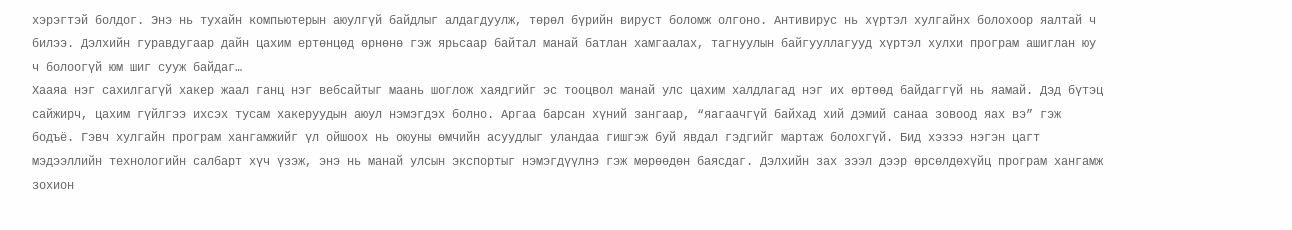хэрэгтэй болдог. Энэ нь тухайн компьютерын аюулгүй байдлыг алдагдуулж, төрөл бүрийн вируст боломж олгоно. Антивирус нь хүртэл хулгайнх болохоор яалтай ч билээ. Дэлхийн гуравдугаар дайн цахим ертөнцөд өрнөнө гэж ярьсаар байтал манай батлан хамгаалах, тагнуулын байгууллагууд хүртэл хулхи програм ашиглан юу ч болоогүй юм шиг сууж байдаг…
Хааяа нэг сахилгагүй хакер жаал ганц нэг вебсайтыг маань шоглож хаядгийг эс тооцвол манай улс цахим халдлагад нэг их өртөөд байдаггүй нь яамай. Дэд бүтэц сайжирч, цахим гүйлгээ ихсэх тусам хакеруудын аюул нэмэгдэх болно. Аргаа барсан хүний зангаар, “яагаачгүй байхад хий дэмий санаа зовоод яах вэ” гэж бодъё. Гэвч хулгайн програм хангамжийг үл ойшоох нь оюуны өмчийн асуудлыг уландаа гишгэж буй явдал гэдгийг мартаж болохгүй. Бид хэзээ нэгэн цагт мэдээллийн технологийн салбарт хүч үзэж, энэ нь манай улсын экспортыг нэмэгдүүлнэ гэж мөрөөдөн баясдаг. Дэлхийн зах зээл дээр өрсөлдөхүйц програм хангамж зохион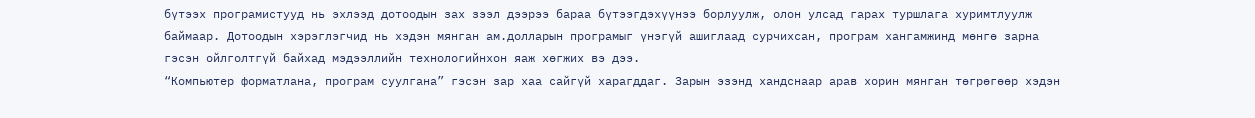бүтээх програмистууд нь эхлээд дотоодын зах зээл дээрээ бараа бүтээгдэхүүнээ борлуулж, олон улсад гарах туршлага хуримтлуулж баймаар. Дотоодын хэрэглэгчид нь хэдэн мянган ам.долларын програмыг үнэгүй ашиглаад сурчихсан, програм хангамжинд мөнгө зарна гэсэн ойлголтгүй байхад мэдээллийн технологийнхон яаж хөгжих вэ дээ.
“Компьютер форматлана, програм суулгана” гэсэн зар хаа сайгүй харагддаг. Зарын эзэнд хандснаар арав хорин мянган төгрөгөөр хэдэн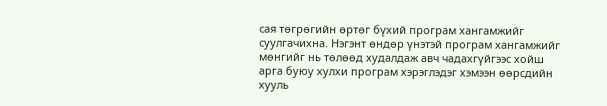сая төгрөгийн өртөг бүхий програм хангамжийг суулгачихна. Нэгэнт өндөр үнэтэй програм хангамжийг мөнгийг нь төлөөд худалдаж авч чадахгүйгээс хойш арга буюу хулхи програм хэрэглэдэг хэмээн өөрсдийн хууль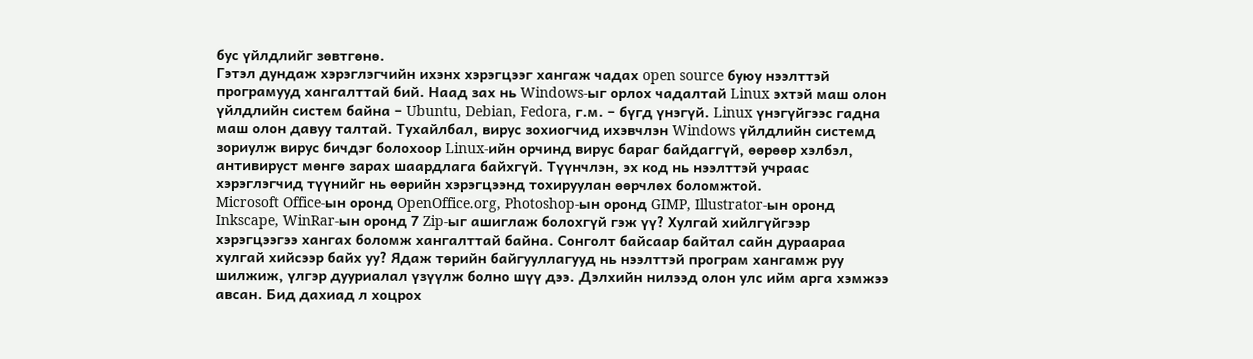бус үйлдлийг зөвтгөнө.
Гэтэл дундаж хэрэглэгчийн ихэнх хэрэгцээг хангаж чадах open source буюу нээлттэй програмууд хангалттай бий. Наад зах нь Windows-ыг орлох чадалтай Linux эхтэй маш олон үйлдлийн систем байна – Ubuntu, Debian, Fedora, г.м. – бүгд үнэгүй. Linux үнэгүйгээс гадна маш олон давуу талтай. Тухайлбал, вирус зохиогчид ихэвчлэн Windows үйлдлийн системд зориулж вирус бичдэг болохоор Linux-ийн орчинд вирус бараг байдаггүй, өөрөөр хэлбэл, антивируст мөнгө зарах шаардлага байхгүй. Түүнчлэн, эх код нь нээлттэй учраас хэрэглэгчид түүнийг нь өөрийн хэрэгцээнд тохируулан өөрчлөх боломжтой.
Microsoft Office-ын оронд OpenOffice.org, Photoshop-ын оронд GIMP, Illustrator-ын оронд Inkscape, WinRar-ын оронд 7 Zip-ыг ашиглаж болохгүй гэж үү? Хулгай хийлгүйгээр хэрэгцээгээ хангах боломж хангалттай байна. Сонголт байсаар байтал сайн дураараа хулгай хийсээр байх уу? Ядаж төрийн байгууллагууд нь нээлттэй програм хангамж руу шилжиж, үлгэр дууриалал үзүүлж болно шүү дээ. Дэлхийн нилээд олон улс ийм арга хэмжээ авсан. Бид дахиад л хоцрох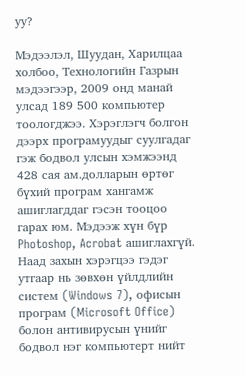уу?

Мэдээлэл, Шуудан, Харилцаа холбоо, Технологийн Газрын мэдээгээр, 2009 онд манай улсад 189 500 компьютер тоологджээ. Хэрэглэгч болгон дээрх програмуудыг суулгадаг гэж бодвол улсын хэмжээнд 428 сая ам.долларын өртөг бүхий програм хангамж ашиглагддаг гэсэн тооцоо гарах юм. Мэдээж хүн бүр Photoshop, Acrobat ашиглахгүй. Наад захын хэрэгцээ гэдэг утгаар нь зөвхөн үйлдлийн систем (Windows 7), офисын програм (Microsoft Office) болон антивирусын үнийг бодвол нэг компьютерт нийт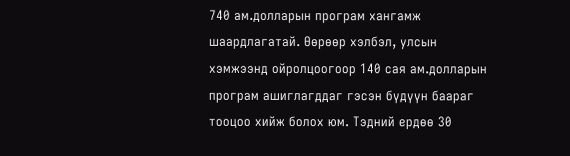740 ам.долларын програм хангамж шаардлагатай. Өөрөөр хэлбэл, улсын хэмжээнд ойролцоогоор 140 сая ам.долларын програм ашиглагддаг гэсэн бүдүүн баараг тооцоо хийж болох юм. Тэдний ердөө 30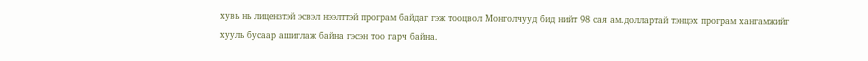хувь нь лицензтэй эсвэл нээлттэй програм байдаг гэж тооцвол Монголчууд бид нийт 98 сая ам.доллартай тэнцэх програм хангамжийг хууль бусаар ашиглаж байна гэсэн тоо гарч байна.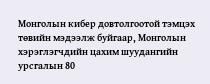Монголын кибер довтолгоотой тэмцэх төвийн мэдээлж буйгаар, Монголын хэрэглэгчдийн цахим шуудангийн урсгалын 80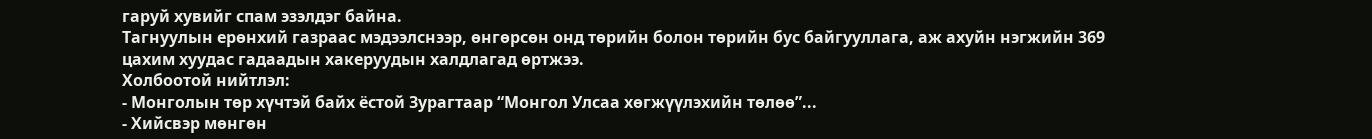гаруй хувийг спам эзэлдэг байна.
Тагнуулын ерөнхий газраас мэдээлснээр, өнгөрсөн онд төрийн болон төрийн бус байгууллага, аж ахуйн нэгжийн 369 цахим хуудас гадаадын хакеруудын халдлагад өртжээ.
Холбоотой нийтлэл:
- Монголын төр хүчтэй байх ёстой Зурагтаар “Монгол Улсаа хөгжүүлэхийн төлөө”...
- Хийсвэр мөнгөн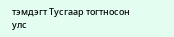тэмдэгт Тусгаар тогтносон улс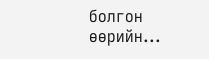болгон өөрийн...